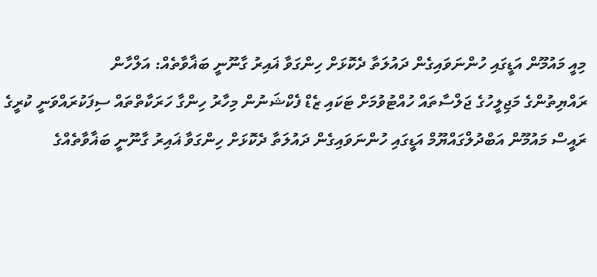މިއީ މައުމޫން އަޑީގައި ހުންނަވައިގެން ދައުލަތާ ދެކޮޅަށް ހިންގަވާ ޣައިރު ގާނޫނީ ބަޣާވާތެއް: އަލްހާން
ރައްޔިތުންގެ މަޖިލީހުގެ ޖަލްސާތައް ހުއްޓުވުމަށް ޓަކައި ޒެޑް ފެކްޝަނުން މިހާރު ހިންގާ ހަރަކާތްތައް ސިފަކުރައްވަނީ ކުރީގެ ރައީސް މައުމޫން އަބްދުލްގައްޔޫމް އަޑީގައި ހުންނަވައިގެން ދައުލަތާ ދެކޮޅަށް ހިންގަވާ ޣައިރު ގާނޫނީ ބަޣާވާތެއްގެ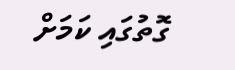ގޮތުގައި ކަމަށް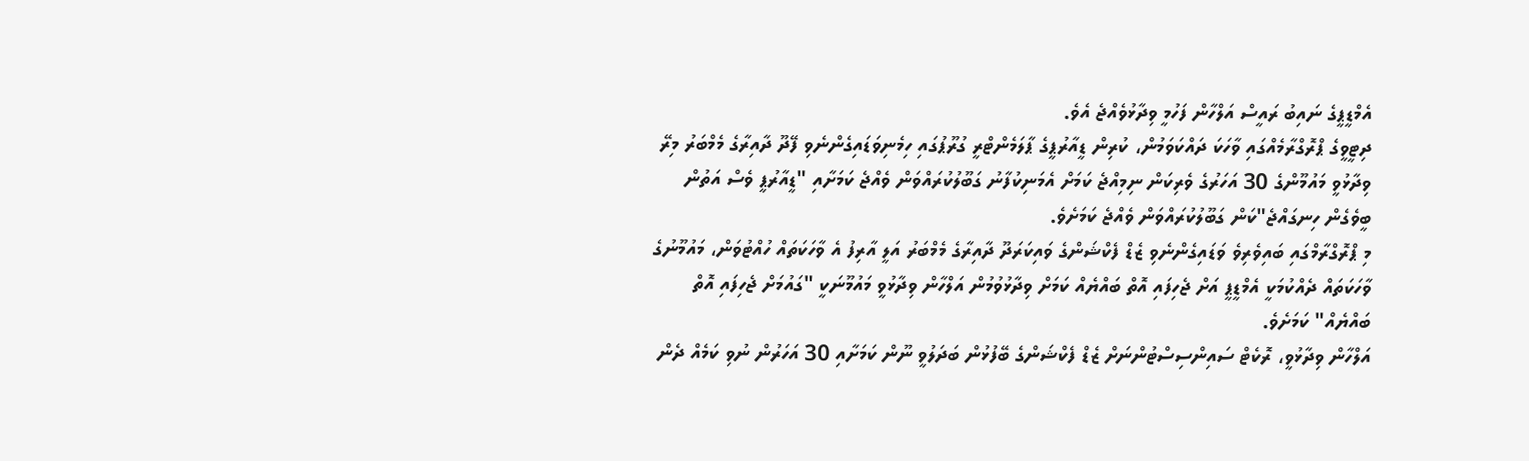އެމްޑީޕީގެ ނައިބު ރައީސް އަލްހާން ފަހުމީ ވިދާޅުވެއްޖެ އެވެ.
ދިޓީވީގެ ޕްރޮގްރާމެއްގައި ވާހަކަ ދައްކަވަމުން، ކުރިން ޑީއާރުޕީގެ ޕާލަމެންޓްރީ ގުރޫޕުގައި ހިމެނިވަޑައިގެންނެވި ފޭދޫ ދާއިރާގެ މެމްބަރު މިރޭ ވިދާޅުވީ މައުމޫންގެ 30 އަހަރުގެ ވެރިކަން ނިމިއްޖެ ކަމަށް އެމަނިކުފާނު ގަބޫލުކުރައްވަން ވެއްޖެ ކަމަށާއި "ޑީއާރުޕީ ވެސް އަތުން ބީވެގެން ހިނގައްޖެ"ކަން ގަބޫލުކުރައްވަން ވެއްޖެ ކަމަށެވެ.
މި ޕްރޮގްރާމްގައި ބައިވެރިވެ ވަޑައިގެންނެވި ޒެޑް ފެކްޝަންގެ ވައިކަރަދޫ ދާއިރާގެ މެމްބަރު އަލީ އާރިފު އެ ވާހަކަތައް ހުއްޓުވަން، މައުމޫނުގެ ވާހަކަތައް ދެއްކުމަކީ އެމްޑީޕީ އަށް ޖެހިފައި އޮތް ބައްޔެއް ކަމަށް ވިދާޅުވުމުން އަލްހާން ވިދާޅުވީ މައުމޫނަކީ "ގައުމަށް ޖެހިފައި އޮތް ބައްޔެއް" ކަމަށެވެ.
އަލްހާން ވިދާޅުވީ، ރޮކެޓް ސައިންސިސްޓުންނަށް ޒެޑް ފެކްޝަންގެ ބޭފުޅުން ބަދަލުވީ ނޫން ކަމަށާއި 30 އަހަރުން ނުވި ކަމެއް ދެން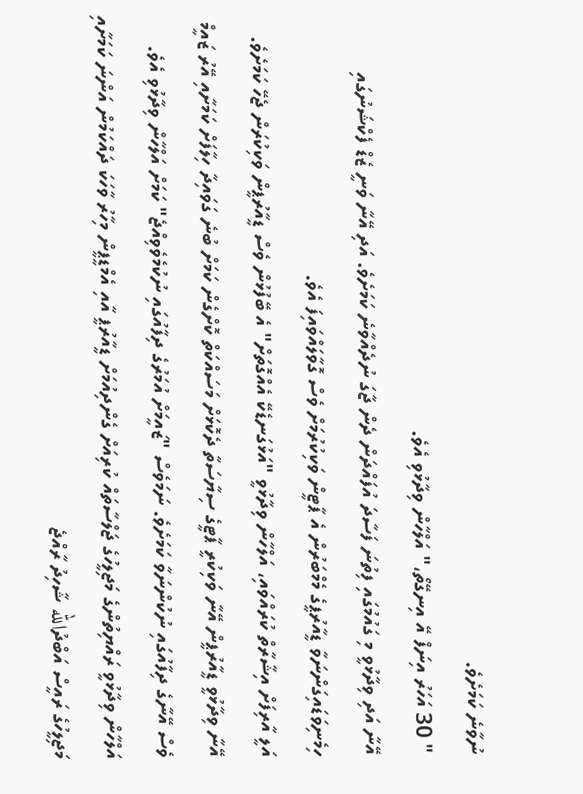ނުވާނެ ކަމަށެވެ.
" 30 އަހަރު އިނަފް އޭ އިނގޭތޯ،" އަލްހާން ވިދާޅުވި އެވެ.
އޭނާ އަދި ވިދާޅުވީ މި ގައުމުގައި ފިތުނަ ފަސާދަ އުފައްދަން ދެން ޖާގަ ނުދެއްވާނެ ކަމަށެވެ. އަދި އޭނާ ވަނީ ޒެޑް ފެކްޝަނުގައި ހިމެނިވަޑައިގަންނަވާ ޑީއާރުޕީގެ މެމްބަރުން އެ ޕާޓީން ވަކިކުރުމަށް ވެސް ގޮވާލައްވައިފަ އެވެ.
އަލީ އާރިފަށް އިޝާރާތް ކުރައްވައި، އަލްހާން ވިދާޅުވީ "އަޅުގަނޑެކޭ އެއްގޮތަށް" އެ ބޭފުޅުން ވެސް ޑީއާރުޕީން ވަކިކުރަން ޖެހޭ ކަމަށެވެ. އޭނާ ވިދާޅުވީ ޑީއާރުޕީން އޭނާ ވަކިކުރީ ޕާޓީގެ ސިޔާސަތާ ދެކޮޅަށް މަސައްކަތް ކޮށްގެން ކަމަށް ބުނެ ގަވައިދާ ހިލާފަށް ކަމަށާއި އޭރު ޒައީމް ވެސް އޭނާގެ ދިފާއުގައި ނުކުންނަވާ ކަމަށެވެ. ނަމަވެސް "ޒައީމަށް އުމަރުގެ ދިފާއުގައި ނުކުމެވެވިއްޖެ" ކަމަށް އަލްހާން ވިދާޅުވި އެވެ.
އަލްހާން ވިދާޅުވީ ރައްޔިތުންގެ މަޖިލީހުގެ ޖަލްސާތައް ކުރިއަށް ގެންދިއުމަށް ޑީއާރުޕީ އާއި އެމްޑީޕީން މިހާރު ވާހަކަ ދައްކަމުން އަންނަ ކަމަށާއި މަޖިލީހުގެ ރައީސް އަބްދުالله ޝާހިދު ރާއްޖެ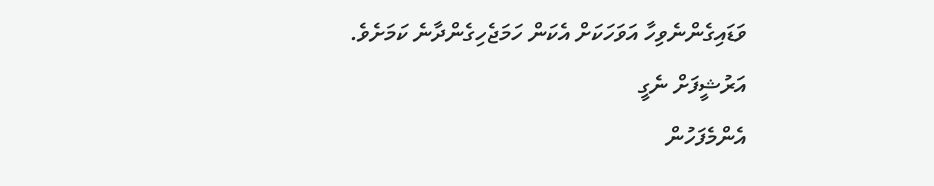ވަޑައިގެންނެވިހާ އަވަހަކަށް އެކަން ހަމަޖެހިގެންދާނެ ކަމަށެވެ.
އަރުޝީފަށް ނެގީ
އެންމެފަހުން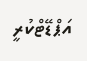އަޕްޑޭޓްކުރީ